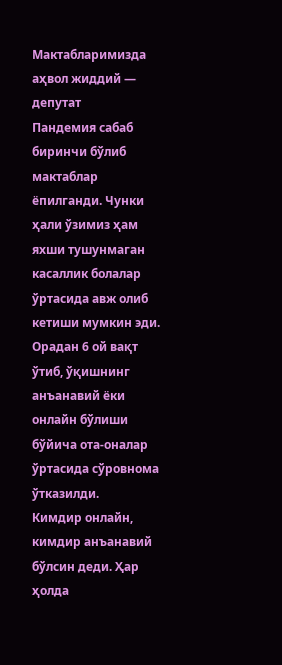Мактабларимизда аҳвол жиддий — депутат
Пандемия сабаб биринчи бўлиб мактаблар ёпилганди. Чунки ҳали ўзимиз ҳам яхши тушунмаган касаллик болалар ўртасида авж олиб кетиши мумкин эди.
Орадан 6 ой вақт ўтиб, ўқишнинг анъанавий ёки онлайн бўлиши бўйича ота-оналар ўртасида сўровнома ўтказилди.
Кимдир онлайн, кимдир анъанавий бўлсин деди. Ҳар ҳолда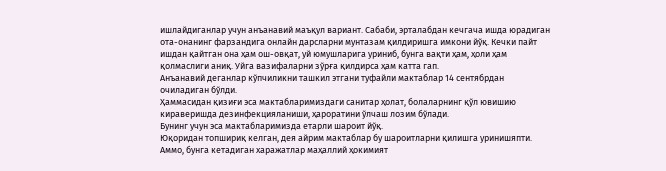ишлайдиганлар учун анъанавий маъқул вариант. Сабаби, эрталабдан кечгача ишда юрадиган ота-онанинг фарзандига онлайн дарсларни мунтазам қилдиришга имкони йўқ. Кечки пайт ишдан қайтган она ҳам ош-овқат, уй юмушларига уриниб, бунга вақти ҳам, ҳоли ҳам қолмаслиги аниқ. Уйга вазифаларни зўрға қилдирса ҳам катта гап.
Анъанавий деганлар кўпчиликни ташкил этгани туфайли мактаблар 14 сентябрдан очиладиган бўлди.
Ҳаммасидан қизиғи эса мактабларимиздаги санитар ҳолат, болаларнинг қўл ювишию кираверишда дезинфекцияланиши, ҳароратини ўлчаш лозим бўлади.
Бунинг учун эса мактабларимизда етарли шароит йўқ.
Юқоридан топшириқ келган, дея айрим мактаблар бу шароитларни қилишга уринишяпти. Аммо, бунга кетадиган харажатлар маҳаллий ҳокимият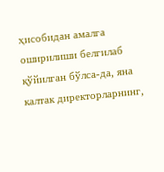ҳисобидан амалга оширилиши белгилаб қўйилган бўлса-да, яна калтак директорларнинг,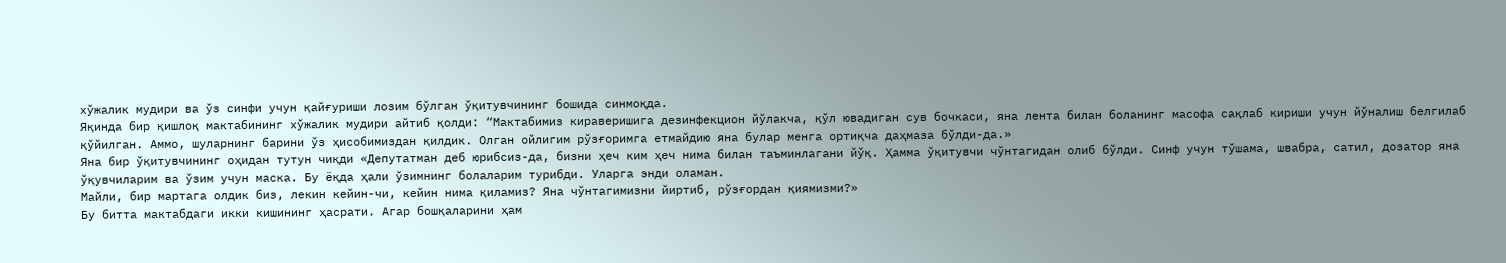хўжалик мудири ва ўз синфи учун қайғуриши лозим бўлган ўқитувчининг бошида синмоқда.
Яқинда бир қишлоқ мактабининг хўжалик мудири айтиб қолди: “Мактабимиз кираверишига дезинфекцион йўлакча, қўл ювадиган сув бочкаси, яна лента билан боланинг масофа сақлаб кириши учун йўналиш белгилаб қўйилган. Аммо, шуларнинг барини ўз ҳисобимиздан қилдик. Олган ойлигим рўзғоримга етмайдию яна булар менга ортиқча даҳмаза бўлди-да.»
Яна бир ўқитувчининг оҳидан тутун чиқди «Депутатман деб юрибсиз-да, бизни ҳеч ким ҳеч нима билан таъминлагани йўқ. Ҳамма ўқитувчи чўнтагидан олиб бўлди. Синф учун тўшама, швабра, сатил, дозатор яна ўқувчиларим ва ўзим учун маска. Бу ёқда ҳали ўзимнинг болаларим турибди. Уларга энди оламан.
Майли, бир мартага олдик биз, лекин кейин-чи, кейин нима қиламиз? Яна чўнтагимизни йиртиб, рўзғордан қиямизми?»
Бу битта мактабдаги икки кишининг ҳасрати. Агар бошқаларини ҳам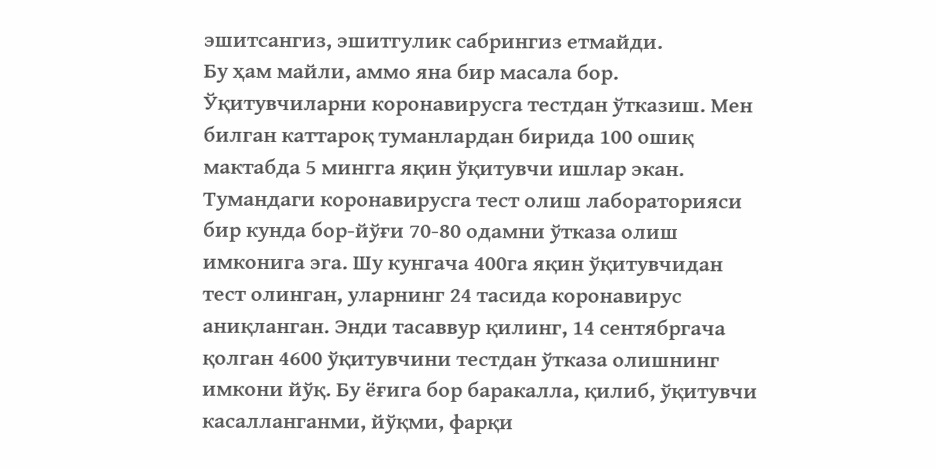эшитсангиз, эшитгулик сабрингиз етмайди.
Бу ҳам майли, аммо яна бир масала бор. Ўқитувчиларни коронавирусга тестдан ўтказиш. Мен билган каттароқ туманлардан бирида 100 ошиқ мактабда 5 мингга яқин ўқитувчи ишлар экан. Тумандаги коронавирусга тест олиш лабораторияси бир кунда бор-йўғи 70-80 одамни ўтказа олиш имконига эга. Шу кунгача 400га яқин ўқитувчидан тест олинган, уларнинг 24 тасида коронавирус аниқланган. Энди тасаввур қилинг, 14 сентябргача қолган 4600 ўқитувчини тестдан ўтказа олишнинг имкони йўқ. Бу ёғига бор баракалла, қилиб, ўқитувчи касалланганми, йўқми, фарқи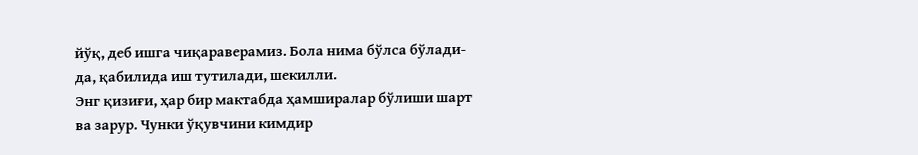йўқ, деб ишга чиқараверамиз. Бола нима бўлса бўлади-да, қабилида иш тутилади, шекилли.
Энг қизиғи, ҳар бир мактабда ҳамширалар бўлиши шарт ва зарур. Чунки ўқувчини кимдир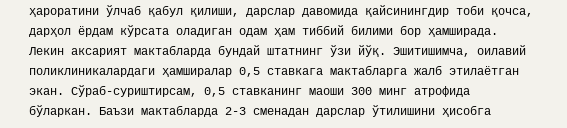ҳароратини ўлчаб қабул қилиши, дарслар давомида қайсинингдир тоби қочса, дарҳол ёрдам кўрсата оладиган одам ҳам тиббий билими бор ҳамширада. Лекин аксарият мактабларда бундай штатнинг ўзи йўқ. Эшитишимча, оилавий поликлиникалардаги ҳамширалар 0,5 ставкага мактабларга жалб этилаётган экан. Сўраб-суриштирсам, 0,5 ставканинг маоши 300 минг атрофида бўларкан. Баъзи мактабларда 2-3 сменадан дарслар ўтилишини ҳисобга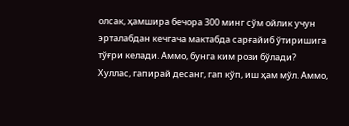олсак, ҳамшира бечора 300 минг сўм ойлик учун эрталабдан кечгача мактабда сарғайиб ўтиришига тўғри келади. Аммо, бунга ким рози бўлади?
Хуллас, гапирай десанг, гап кўп, иш ҳам мўл. Аммо,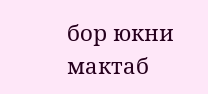бор юкни мактаб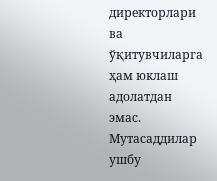директорлари ва ўқитувчиларга ҳам юклаш адолатдан эмас.
Мутасаддилар ушбу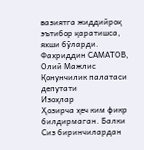вазиятга жиддийроқ эътибор қаратишса, яхши бўларди.
Фахриддин САМАТОВ,
Олий Мажлис Қонунчилик палатаси депутати
Изоҳлар
Ҳозирча ҳеч ким фикр билдирмаган. Балки Сиз биринчилардан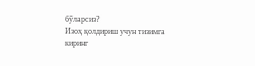бўларсиз?
Изоҳ қолдириш учун тизимга киринг